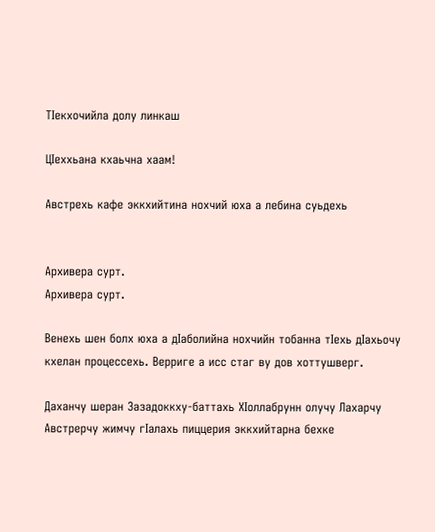ТIекхочийла долу линкаш

ЦIеххьана кхаьчна хаам!

Австрехь кафе эккхийтина нохчий юха а лебина суьдехь


Архивера сурт.
Архивера сурт.

Венехь шен болх юха а дIаболийна нохчийн тобанна тIехь дIахьочу кхелан процессехь. Верриге а исс стаг ву дов хоттушверг.

Даханчу шеран Зазадоккху-баттахь ХIоллабрунн олучу Лахарчу Австрерчу жимчу гIалахь пиццерия эккхийтарна бехке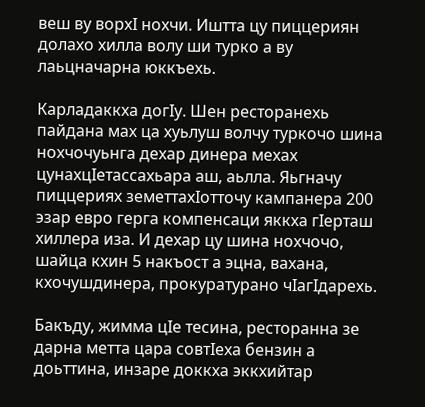веш ву ворхI нохчи. Иштта цу пиццериян долахо хилла волу ши турко а ву лаьцначарна юккъехь.

Карладаккха догIу. Шен ресторанехь пайдана мах ца хуьлуш волчу туркочо шина нохчочуьнга дехар динера мехах цунахцIетассахьара аш, аьлла. Яьгначу пиццериях земеттахIотточу кампанера 200 эзар евро герга компенсаци яккха гIерташ хиллера иза. И дехар цу шина нохчочо, шайца кхин 5 накъост а эцна, вахана, кхочушдинера, прокуратурано чIагIдарехь.

Бакъду, жимма цIе тесина, ресторанна зе дарна метта цара совтIеха бензин а доьттина, инзаре доккха эккхийтар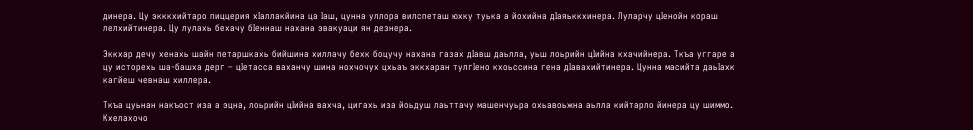динера. Цу экккхийтаро пиццерия хIаллакйина ца Iаш, цунна уллора вилспеташ юхку туька а йохийна дIаяьккхинера. Луларчу цIенойн кораш лелхийтинера. Цу лулахь бехачу бIеннаш нахана эвакуаци ян дезнера.

Эккхар дечу хенахь шайн петаршкахь бийшина хиллачу бехк боцучу нахана газах дIавш даьлла, уьш лоьрийн цIийна кхачийнера. Ткъа уггаре а цу исторехь ша-башха дерг – цIетасса ваханчу шина нохчочух цхьаъ эккхаран тулгIено кхоьссина гена дIавахийтинера. Цунна масийта даьIахк кагйеш чевнаш хиллера.

Ткъа цуьнан накъост иза а эцна, лоьрийн цIийна вахча, цигахь иза йоьдуш лаьттачу машенчуьра охьавоьжна аьлла кийтарло йинера цу шиммо. Кхелахочо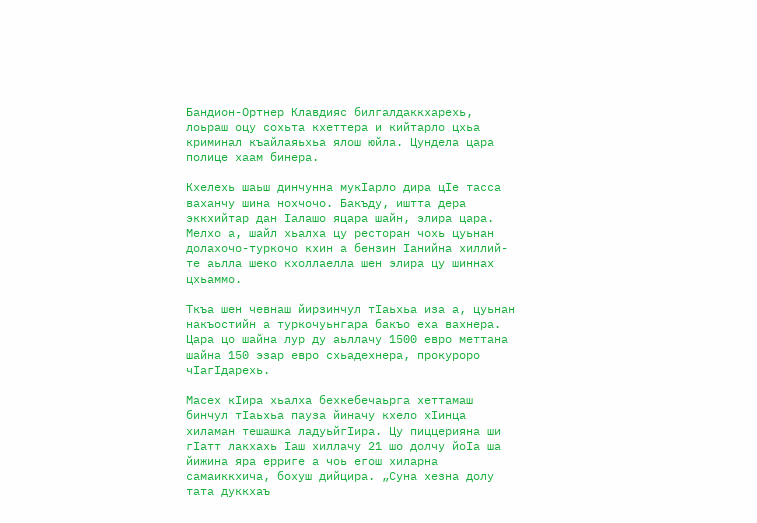Бандион-Ортнер Клавдияс билгалдаккхарехь, лоьраш оцу сохьта кхеттера и кийтарло цхьа криминал къайлаяьхьа ялош юйла. Цундела цара полице хаам бинера.

Кхелехь шаьш динчунна мукIарло дира цIе тасса ваханчу шина нохчочо. Бакъду, иштта дера эккхийтар дан Iалашо яцара шайн, элира цара. Мелхо а, шайл хьалха цу ресторан чохь цуьнан долахочо-туркочо кхин а бензин Iанийна хиллий-те аьлла шеко кхоллаелла шен элира цу шиннах цхьаммо.

Ткъа шен чевнаш йирзинчул тIаьхьа иза а, цуьнан накъостийн а туркочуьнгара бакъо еха вахнера. Цара цо шайна лур ду аьллачу 1500 евро меттана шайна 150 эзар евро схьадехнера, прокуроро чIагIдарехь.

Масех кIира хьалха бехкебечаьрга хеттамаш бинчул тIаьхьа пауза йиначу кхело хIинца хиламан тешашка ладуьйгIира. Цу пиццерияна ши гIатт лакхахь Iаш хиллачу 21 шо долчу йоIа ша йижина яра ерриге а чоь егош хиларна самаиккхича, бохуш дийцира. „Суна хезна долу тата дуккхаъ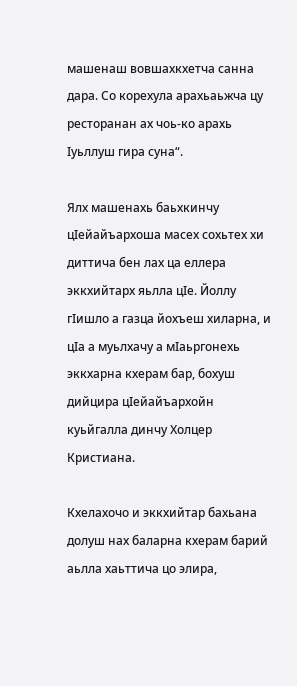машенаш вовшахкхетча санна дара. Со корехула арахьаьжча цу ресторанан ах чоь-ко арахь Iуьллуш гира суна“.

Ялх машенахь баьхкинчу цIейайъархоша масех сохьтех хи диттича бен лах ца еллера эккхийтарх яьлла цIе. Йоллу гIишло а газца йохъеш хиларна, и цIа а муьлхачу а мIаьргонехь эккхарна кхерам бар, бохуш дийцира цIейайъархойн куьйгалла динчу Холцер Кристиана.

Кхелахочо и эккхийтар бахьана долуш нах баларна кхерам барий аьлла хаьттича цо элира,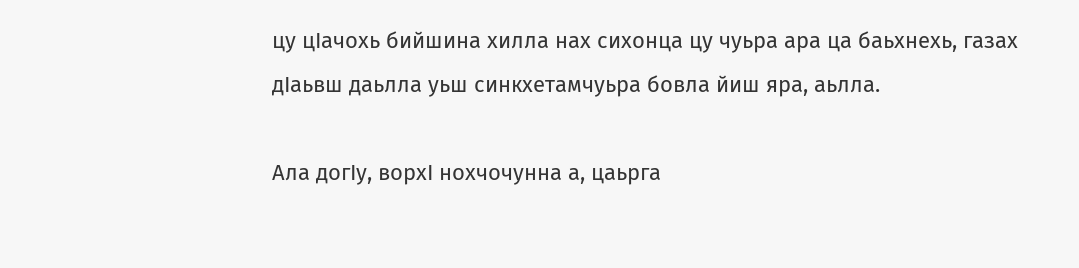цу цIачохь бийшина хилла нах сихонца цу чуьра ара ца баьхнехь, газах дIаьвш даьлла уьш синкхетамчуьра бовла йиш яра, аьлла.

Ала догIу, ворхI нохчочунна а, цаьрга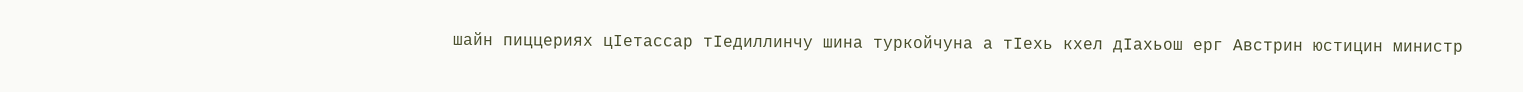шайн пиццериях цIетассар тIедиллинчу шина туркойчуна а тIехь кхел дIахьош ерг Австрин юстицин министр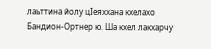лаьттина йолу цIеяххана кхелахо Бандион-Ортнер ю. Ша кхел лакхарчу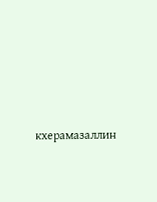кхерамазаллин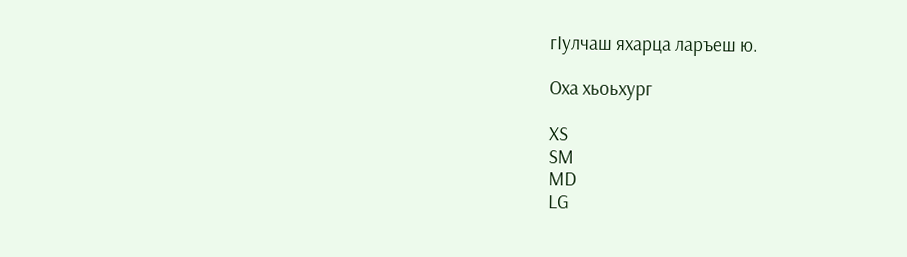гIулчаш яхарца ларъеш ю.

Оха хьоьхург

XS
SM
MD
LG